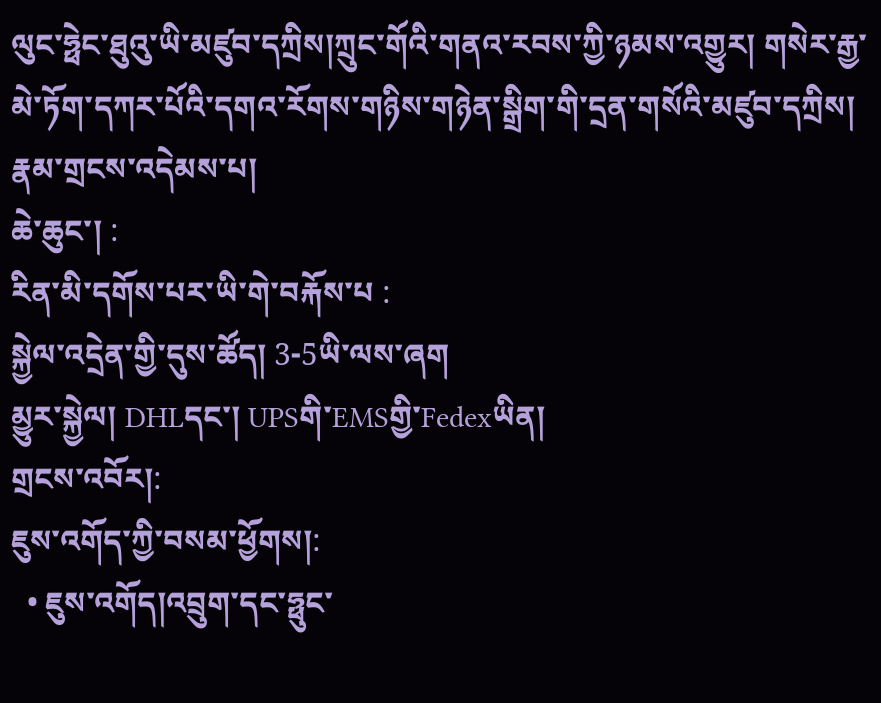ལུང་ཧྥེང་ཐུའུ་ཡི་མཛུབ་དཀྲིས།ཀྲུང་གོའི་གནའ་རབས་ཀྱི་ཉམས་འགྱུར། གསེར་རྒྱ་མེ་ཏོག་དཀར་པོའི་དགའ་རོགས་གཉིས་གཉེན་སྒྲིག་གི་དྲན་གསོའི་མཛུབ་དཀྲིས།
རྣམ་གྲངས་འདེམས་པ།
ཆེ་ཆུང་། :
རིན་མི་དགོས་པར་ཡི་གེ་བརྐོས་པ :
སྐྱེལ་འདྲེན་གྱི་དུས་ཚོད། 3-5ཡི་ལས་ཞག
མྱུར་སྐྱེལ། DHLདང་། UPSགི་EMSགྱི་Fedexཡིན།
གྲངས་འབོར།:
ཇུས་འགོད་ཀྱི་བསམ་ཕྱོགས།:
  • ཇུས་འགོད།འབྲུག་དང་ཧྥུང་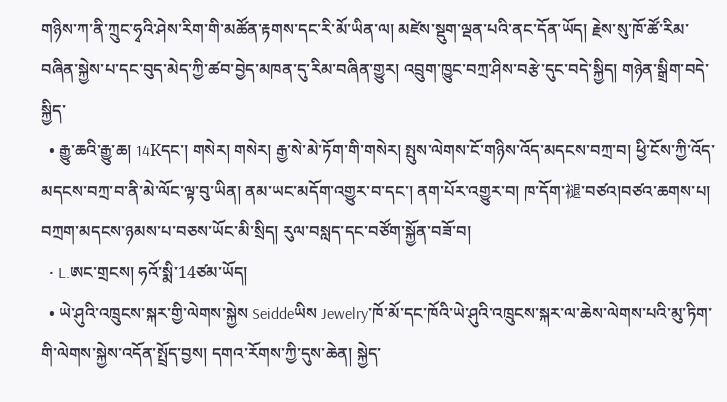གཉིས་ཀ་ནི་ཀྲུང་ཧྭའི་ཤེས་རིག་གི་མཚོན་རྟགས་དང་རི་མོ་ཡིན་ལ། མཛེས་སྡུག་ལྡན་པའི་ནང་དོན་ཡོད། རྗེས་སུ་ཁོ་ཚོ་རིམ་བཞིན་སྐྱེས་པ་དང་བུད་མེད་ཀྱི་ཚབ་བྱེད་མཁན་དུ་རིམ་བཞིན་གྱུར། འབྲུག་ཁྱུང་བཀྲ་ཤིས་བརྩེ་དུང་བདེ་སྐྱིད། གཉེན་སྒྲིག་བདེ་སྐྱིད་
  • རྒྱུ་ཆའི་རྒྱུ་ཆ། 14Kདང་། གསེར། གསེར། རྒྱ་སེ་མེ་ཏོག་གི་གསེར། སྤུས་ལེགས་ངོ་གཉིས་འོད་མདངས་བཀྲ་བ། ཕྱི་ངོས་ཀྱི་འོད་མདངས་བཀྲ་བ་ནི་མེ་ལོང་ལྟ་བུ་ཡིན། ནམ་ཡང་མདོག་འགྱུར་བ་དང་། ནག་པོར་འགྱུར་བ། ཁ་དོག་褪་བཙའ།བཙའ་ཆགས་པ། བཀྲག་མདངས་ཉམས་པ་བཅས་ཡོང་མི་སྲིད། རུལ་བསླད་དང་བཙོག་སྐྱོན་བཟོ་བ།
  • L.ཨང་གྲངས། ཧའོ་སྨི་14ཙམ་ཡོད།
  • ཡེ་ཤུའི་འཁྲུངས་སྐར་གྱི་ལེགས་སྐྱེས Seiddeཡིས Jewelry་ཁོ་མོ་དང་ཁོའི་ཡེ་ཤུའི་འཁྲུངས་སྐར་ལ་ཆེས་ལེགས་པའི་མུ་ཏིག་གི་ལེགས་སྐྱེས་འདོན་སྤྲོད་བྱས། དགའ་རོགས་ཀྱི་དུས་ཆེན། སྐྱེད་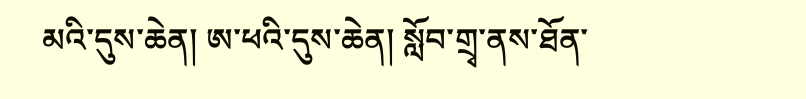མའི་དུས་ཆེན། ཨ་ཕའི་དུས་ཆེན། སློབ་གྲྭ་ནས་ཐོན་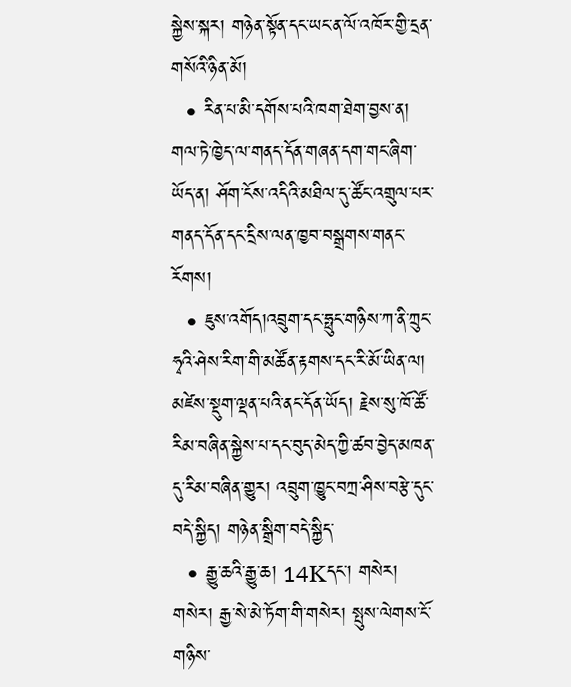སྐྱེས་སྐར། གཉེན་སྟོན་དང་ཡང་ན་ལོ་འཁོར་གྱི་དྲན་གསོའི་ཉིན་མོ།
  • རིན་པ་མི་དགོས་པའི་ཁག་ཐེག་བྱས་ན། གལ་ཏེ་ཁྱེད་ལ་གནད་དོན་གཞན་དག་གང་ཞིག་ཡོད་ན། ཤོག་ངོས་འདིའི་མཐིལ་དུ་ཚོང་འགྲུལ་པར་གནད་དོན་དང་དྲིས་ལན་ཁྱབ་བསྒྲགས་གནང་རོགས།
  • ཇུས་འགོད།འབྲུག་དང་ཧྥུང་གཉིས་ཀ་ནི་ཀྲུང་ཧྭའི་ཤེས་རིག་གི་མཚོན་རྟགས་དང་རི་མོ་ཡིན་ལ། མཛེས་སྡུག་ལྡན་པའི་ནང་དོན་ཡོད། རྗེས་སུ་ཁོ་ཚོ་རིམ་བཞིན་སྐྱེས་པ་དང་བུད་མེད་ཀྱི་ཚབ་བྱེད་མཁན་དུ་རིམ་བཞིན་གྱུར། འབྲུག་ཁྱུང་བཀྲ་ཤིས་བརྩེ་དུང་བདེ་སྐྱིད། གཉེན་སྒྲིག་བདེ་སྐྱིད་
  • རྒྱུ་ཆའི་རྒྱུ་ཆ། 14Kདང་། གསེར། གསེར། རྒྱ་སེ་མེ་ཏོག་གི་གསེར། སྤུས་ལེགས་ངོ་གཉིས་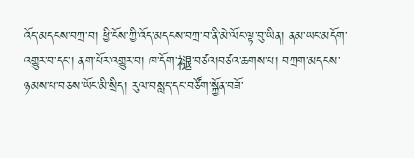འོད་མདངས་བཀྲ་བ། ཕྱི་ངོས་ཀྱི་འོད་མདངས་བཀྲ་བ་ནི་མེ་ལོང་ལྟ་བུ་ཡིན། ནམ་ཡང་མདོག་འགྱུར་བ་དང་། ནག་པོར་འགྱུར་བ། ཁ་དོག་褪་བཙའ།བཙའ་ཆགས་པ། བཀྲག་མདངས་ཉམས་པ་བཅས་ཡོང་མི་སྲིད། རུལ་བསླད་དང་བཙོག་སྐྱོན་བཟོ་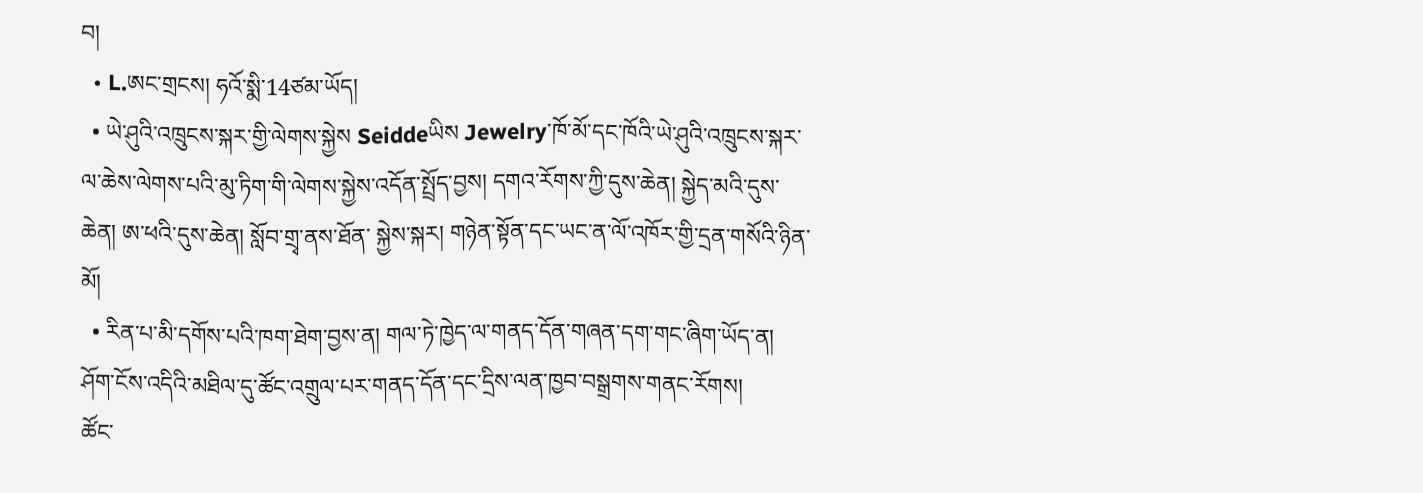བ།
  • L.ཨང་གྲངས། ཧའོ་སྨི་14ཙམ་ཡོད།
  • ཡེ་ཤུའི་འཁྲུངས་སྐར་གྱི་ལེགས་སྐྱེས Seiddeཡིས Jewelry་ཁོ་མོ་དང་ཁོའི་ཡེ་ཤུའི་འཁྲུངས་སྐར་ལ་ཆེས་ལེགས་པའི་མུ་ཏིག་གི་ལེགས་སྐྱེས་འདོན་སྤྲོད་བྱས། དགའ་རོགས་ཀྱི་དུས་ཆེན། སྐྱེད་མའི་དུས་ཆེན། ཨ་ཕའི་དུས་ཆེན། སློབ་གྲྭ་ནས་ཐོན་ སྐྱེས་སྐར། གཉེན་སྟོན་དང་ཡང་ན་ལོ་འཁོར་གྱི་དྲན་གསོའི་ཉིན་མོ།
  • རིན་པ་མི་དགོས་པའི་ཁག་ཐེག་བྱས་ན། གལ་ཏེ་ཁྱེད་ལ་གནད་དོན་གཞན་དག་གང་ཞིག་ཡོད་ན། ཤོག་ངོས་འདིའི་མཐིལ་དུ་ཚོང་འགྲུལ་པར་གནད་དོན་དང་དྲིས་ལན་ཁྱབ་བསྒྲགས་གནང་རོགས།
ཚོང་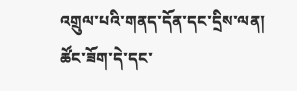འགྲུལ་པའི་གནད་དོན་དང་དྲིས་ལན།
ཚོང་ཟོག་དེ་དང་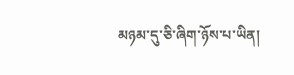མཉམ་དུ་ཅི་ཞིག་ཉོས་པ་ཡིན།